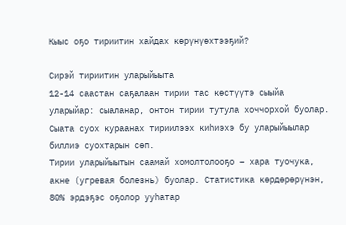Кыыс оҕо тириитин хайдах көрүнүөхтээҕий?

Сирэй тириитин уларыйыыта
12-14 саастан саҕалаан тирии тас көстүүтэ сыыйа уларыйар: сыаланар, онтон тирии тутула хоччорхой буолар. Сыата суох кураанах тириилээх киһиэхэ бу уларыйыылар биллиэ суохтарын сөп.
Тирии уларыйыытын саамай хомолтолооҕо – хара туочука, акне (угревая болезнь) буолар. Статистика көрдөрөрүнэн, 80% эрдэҕэс оҕолор ууһатар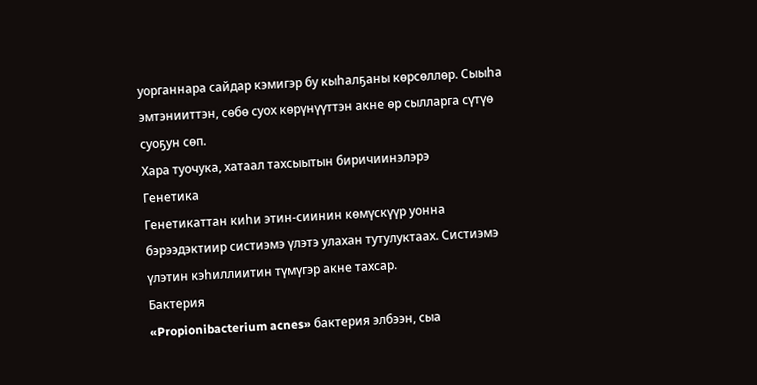уорганнара сайдар кэмигэр бу кыһалҕаны көрсөллөр. Сыыһа эмтэнииттэн, сөбө суох көрүнүүттэн акне өр сылларга сүтүө суоҕун сөп.
Хара туочука, хатаал тахсыытын биричиинэлэрэ
Генетика
Генетикаттан киһи этин-сиинин көмүскүүр уонна бэрээдэктиир систиэмэ үлэтэ улахан тутулуктаах. Систиэмэ үлэтин кэһиллиитин түмүгэр акне тахсар.
Бактерия
«Propionibacterium acnes» бактерия элбээн, сыа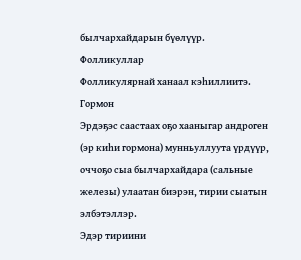былчархайдарын бүөлүүр.
Фолликуллар
Фолликулярнай ханаал кэһиллиитэ.
Гормон
Эрдэҕэс саастаах оҕо хааныгар андроген (эр киһи гормона) мунньуллуута үрдүүр, оччоҕо сыа былчархайдара (сальные железы) улаатан биэрэн, тирии сыатын элбэтэллэр.
Эдэр тириини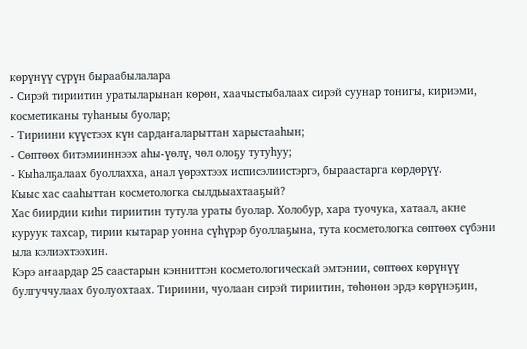көрүнүү сүрүн быраабылалара
- Сирэй тириитин уратыларынан көрөн, хаачыстыбалаах сирэй суунар тонигы, кириэми, косметиканы туһаныы буолар;
- Тириини күүстээх күн сардаҥаларыттан харыстааһын;
- Сөптөөх битэмииннээх аһы-үөлү, чөл олоҕу тутуһуу;
- Кыһалҕалаах буоллахха, анал үөрэхтээх исписэлиистэргэ, быраастарга көрдөрүү.
Кыыс хас сааһыттан косметологка сылдьыахтааҕый?
Хас биирдии киһи тириитин тутула ураты буолар. Холобур, хара туочука, хатаал, акне куруук тахсар, тирии кытарар уонна сүһүрэр буоллаҕына, тута косметологка сөптөөх сүбэни ыла кэлиэхтээхин.
Кэрэ аҥаардар 25 саастарын кэнниттэн косметологическай эмтэнии, сөптөөх көрүнүү булгуччулаах буолуохтаах. Тириини, чуолаан сирэй тириитин, төһөнөн эрдэ көрүнэҕин,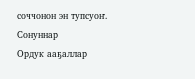соччонон эн тупсуоҥ.
Сонуннар
Ордук ааҕаллар